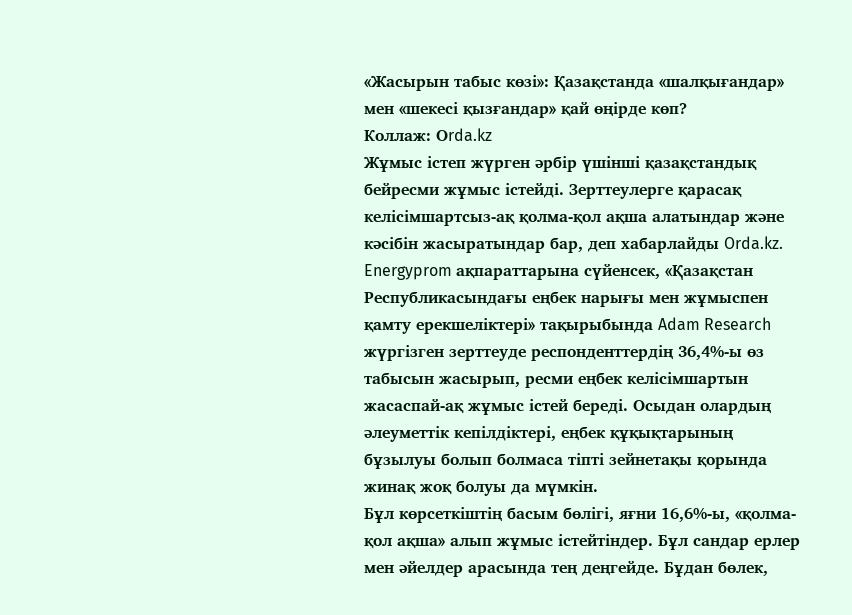«Жасырын табыс көзі»: Қазақстанда «шалқығандар» мен «шекесі қызғандар» қай өңірде көп?
Коллаж: Оrda.kz
Жұмыс істеп жүрген әрбір үшінші қазақстандық бейресми жұмыс істейді. Зерттеулерге қарасақ келісімшартсыз-ақ қолма-қол ақша алатындар және кәсібін жасыратындар бар, деп хабарлайды Orda.kz.
Energyprom ақпараттарына сүйенсек, «Қазақстан Республикасындағы еңбек нарығы мен жұмыспен қамту ерекшеліктері» тақырыбында Adam Research жүргізген зерттеуде респонденттердің 36,4%-ы өз табысын жасырып, ресми еңбек келісімшартын жасаспай-ақ жұмыс істей береді. Осыдан олардың әлеуметтік кепілдіктері, еңбек құқықтарының бұзылуы болып болмаса тіпті зейнетақы қорында жинақ жоқ болуы да мүмкін.
Бұл көрсеткіштің басым бөлігі, яғни 16,6%-ы, «қолма-қол ақша» алып жұмыс істейтіндер. Бұл сандар ерлер мен әйелдер арасында тең деңгейде. Бұдан бөлек,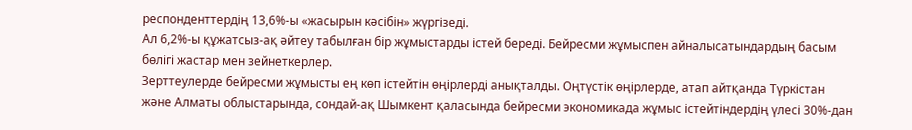респонденттердің 13,6%-ы «жасырын кәсібін» жүргізеді.
Ал 6,2%-ы құжатсыз-ақ әйтеу табылған бір жұмыстарды істей береді. Бейресми жұмыспен айналысатындардың басым бөлігі жастар мен зейнеткерлер.
Зерттеулерде бейресми жұмысты ең көп істейтін өңірлерді анықталды. Оңтүстік өңірлерде, атап айтқанда Түркістан және Алматы облыстарында, сондай-ақ Шымкент қаласында бейресми экономикада жұмыс істейтіндердің үлесі 30%-дан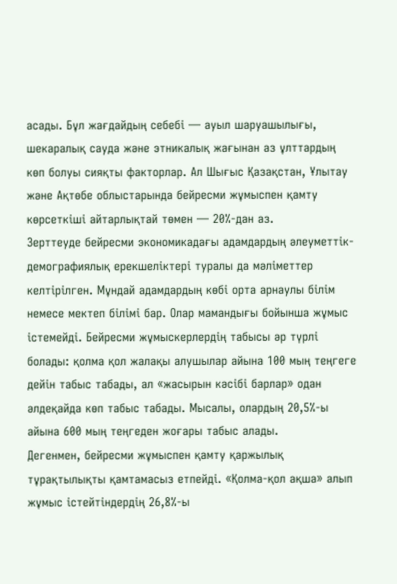асады. Бұл жағдайдың себебі — ауыл шаруашылығы, шекаралық сауда және этникалық жағынан аз ұлттардың көп болуы сияқты факторлар. Ал Шығыс Қазақстан, Ұлытау және Ақтөбе облыстарында бейресми жұмыспен қамту көрсеткіші айтарлықтай төмен — 20%-дан аз.
Зерттеуде бейресми экономикадағы адамдардың әлеуметтік-демографиялық ерекшеліктері туралы да мәліметтер келтірілген. Мұндай адамдардың көбі орта арнаулы білім немесе мектеп білімі бар. Олар мамандығы бойынша жұмыс істемейді. Бейресми жұмыскерлердің табысы әр түрлі болады: қолма қол жалақы алушылар айына 100 мың теңгеге дейін табыс табады, ал «жасырын кәсібі барлар» одан әлдеқайда көп табыс табады. Мысалы, олардың 20,5%-ы айына 600 мың теңгеден жоғары табыс алады.
Дегенмен, бейресми жұмыспен қамту қаржылық тұрақтылықты қамтамасыз етпейді. «Қолма-қол ақша» алып жұмыс істейтіндердің 26,8%-ы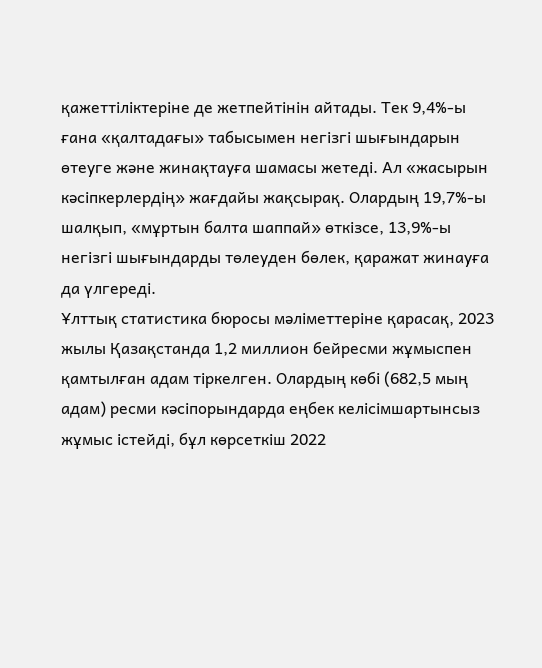қажеттіліктеріне де жетпейтінін айтады. Тек 9,4%-ы ғана «қалтадағы» табысымен негізгі шығындарын өтеуге және жинақтауға шамасы жетеді. Ал «жасырын кәсіпкерлердің» жағдайы жақсырақ. Олардың 19,7%-ы шалқып, «мұртын балта шаппай» өткізсе, 13,9%-ы негізгі шығындарды төлеуден бөлек, қаражат жинауға да үлгереді.
Ұлттық статистика бюросы мәліметтеріне қарасақ, 2023 жылы Қазақстанда 1,2 миллион бейресми жұмыспен қамтылған адам тіркелген. Олардың көбі (682,5 мың адам) ресми кәсіпорындарда еңбек келісімшартынсыз жұмыс істейді, бұл көрсеткіш 2022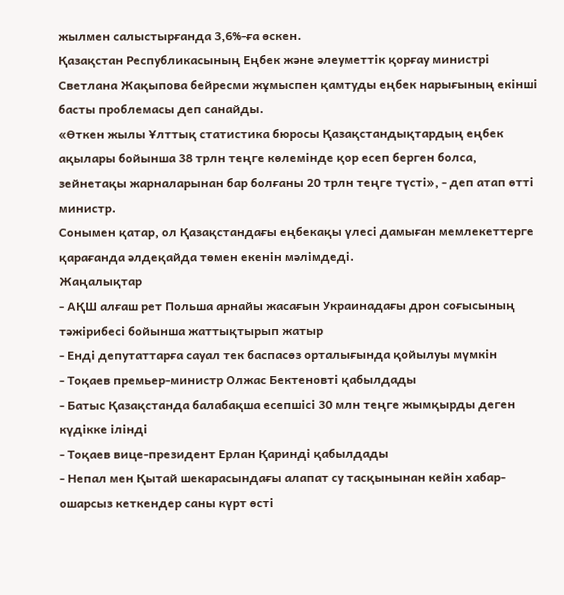жылмен салыстырғанда 3,6%-ға өскен.
Қазақстан Республикасының Еңбек және әлеуметтік қорғау министрі Светлана Жақыпова бейресми жұмыспен қамтуды еңбек нарығының екінші басты проблемасы деп санайды.
«Өткен жылы Ұлттық статистика бюросы Қазақстандықтардың еңбек ақылары бойынша 38 трлн теңге көлемінде қор есеп берген болса, зейнетақы жарналарынан бар болғаны 20 трлн теңге түсті», - деп атап өтті министр.
Сонымен қатар, ол Қазақстандағы еңбекақы үлесі дамыған мемлекеттерге қарағанда әлдеқайда төмен екенін мәлімдеді.
Жаңалықтар
- АҚШ алғаш рет Польша арнайы жасағын Украинадағы дрон соғысының тәжірибесі бойынша жаттықтырып жатыр
- Енді депутаттарға сауал тек баспасөз орталығында қойылуы мүмкін
- Тоқаев премьер-министр Олжас Бектеновті қабылдады
- Батыс Қазақстанда балабақша есепшісі 30 млн теңге жымқырды деген күдікке ілінді
- Тоқаев вице-президент Ерлан Қаринді қабылдады
- Непал мен Қытай шекарасындағы алапат су тасқынынан кейін хабар-ошарсыз кеткендер саны күрт өсті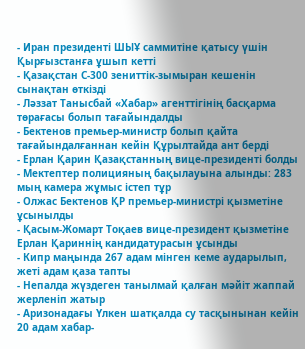- Иран президенті ШЫҰ саммитіне қатысу үшін Қырғызстанға ұшып кетті
- Қазақстан С-300 зениттік-зымыран кешенін сынақтан өткізді
- Ләззат Танысбай «Хабар» агенттігінің басқарма төрағасы болып тағайындалды
- Бектенов премьер-министр болып қайта тағайындалғаннан кейін Құрылтайда ант берді
- Ерлан Қарин Қазақстанның вице-президенті болды
- Мектептер полицияның бақылауына алынды: 283 мың камера жұмыс істеп тұр
- Олжас Бектенов ҚР премьер-министрі қызметіне ұсынылды
- Қасым-Жомарт Тоқаев вице-президент қызметіне Ерлан Қариннің кандидатурасын ұсынды
- Кипр маңында 267 адам мінген кеме аударылып, жеті адам қаза тапты
- Непалда жүздеген танылмай қалған мәйіт жаппай жерленіп жатыр
- Аризонадағы Үлкен шатқалда су тасқынынан кейін 20 адам хабар-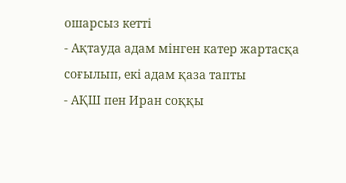ошарсыз кетті
- Ақтауда адам мінген катер жартасқа соғылып, екі адам қаза тапты
- АҚШ пен Иран соққы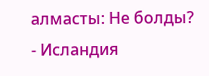алмасты: Не болды?
- Исландия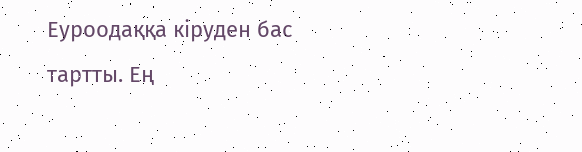Еуроодаққа кіруден бас тартты. Ең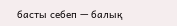басты себеп — балық